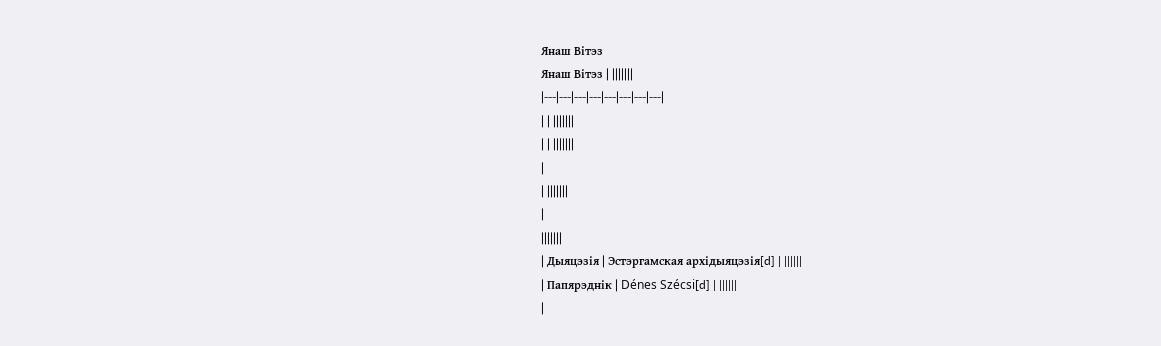Янаш Вітэз
Янаш Вітэз | |||||||
|---|---|---|---|---|---|---|---|
| | |||||||
| | |||||||
|
| |||||||
|
|||||||
| Дыяцэзія | Эстэргамская архідыяцэзія[d] | ||||||
| Папярэднік | Dénes Szécsi[d] | ||||||
|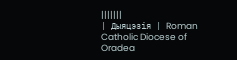|||||||
| Дыяцэзія | Roman Catholic Diocese of Oradea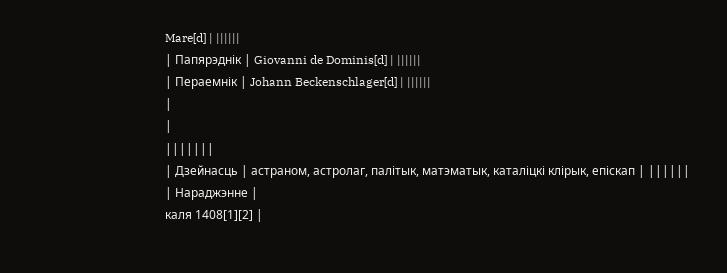Mare[d] | ||||||
| Папярэднік | Giovanni de Dominis[d] | ||||||
| Пераемнік | Johann Beckenschlager[d] | ||||||
|
|
|||||||
| Дзейнасць | астраном, астролаг, палітык, матэматык, каталіцкі клірык, епіскап | ||||||
| Нараджэнне |
каля 1408[1][2] |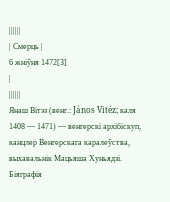||||||
| Смерць |
6 жніўня 1472[3]
|
||||||
Янаш Вітэз (венг.: János Vitéz; каля 1408 — 1471) — венгерскі архібіскуп, канцлер Венгерскага каралеўства, выхавальнік Мацьяша Хуньядзі.
Біяграфія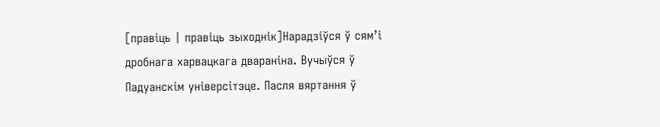[правіць | правіць зыходнік]Нарадзіўся ў сям’і дробнага харвацкага двараніна. Вучыўся ў Падуанскім універсітэце. Пасля вяртання ў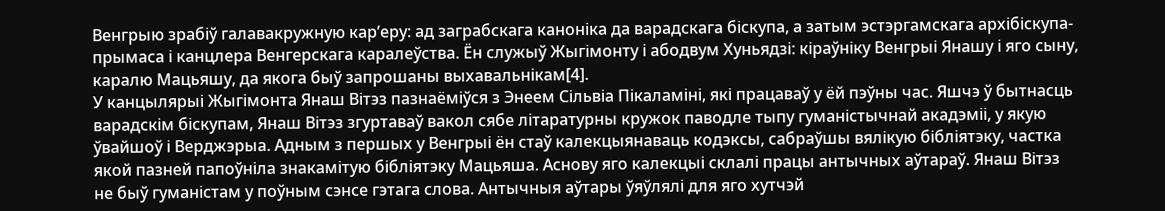Венгрыю зрабіў галавакружную кар’еру: ад заграбскага каноніка да варадскага біскупа, а затым эстэргамскага архібіскупа-прымаса і канцлера Венгерскага каралеўства. Ён служыў Жыгімонту і абодвум Хуньядзі: кіраўніку Венгрыі Янашу і яго сыну, каралю Мацьяшу, да якога быў запрошаны выхавальнікам[4].
У канцылярыі Жыгімонта Янаш Вітэз пазнаёміўся з Энеем Сільвіа Пікаламіні, які працаваў у ёй пэўны час. Яшчэ ў бытнасць варадскім біскупам, Янаш Вітэз згуртаваў вакол сябе літаратурны кружок паводле тыпу гуманістычнай акадэміі, у якую ўвайшоў і Верджэрыа. Адным з першых у Венгрыі ён стаў калекцыянаваць кодэксы, сабраўшы вялікую бібліятэку, частка якой пазней папоўніла знакамітую бібліятэку Мацьяша. Аснову яго калекцыі склалі працы антычных аўтараў. Янаш Вітэз не быў гуманістам у поўным сэнсе гэтага слова. Антычныя аўтары ўяўлялі для яго хутчэй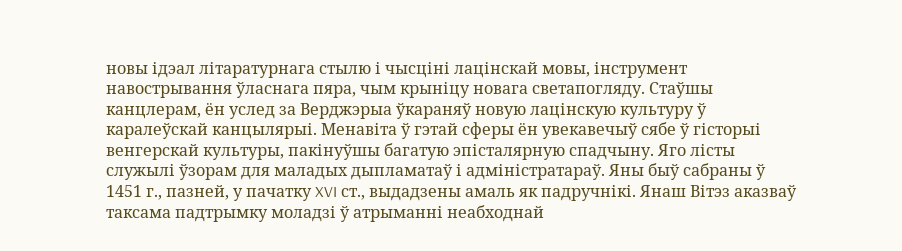новы ідэал літаратурнага стылю і чысціні лацінскай мовы, інструмент навострывання ўласнага пяра, чым крыніцу новага светапогляду. Стаўшы канцлерам, ён услед за Верджэрыа ўкараняў новую лацінскую культуру ў каралеўскай канцылярыі. Менавіта ў гэтай сферы ён увекавечыў сябе ў гісторыі венгерскай культуры, пакінуўшы багатую эпісталярную спадчыну. Яго лісты служылі ўзорам для маладых дыпламатаў і адміністратараў. Яны быў сабраны ў 1451 г., пазней, у пачатку XVI ст., выдадзены амаль як падручнікі. Янаш Вітэз аказваў таксама падтрымку моладзі ў атрыманні неабходнай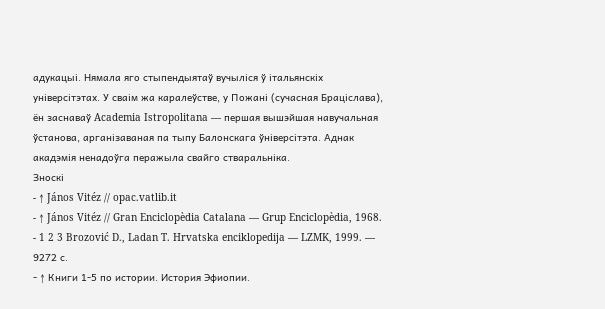адукацыі. Нямала яго стыпендыятаў вучыліся ў італьянскіх універсітэтах. У сваім жа каралеўстве, у Пожані (сучасная Браціслава), ён заснаваў Academia Istropolitana — першая вышэйшая навучальная ўстанова, арганізаваная па тыпу Балонскага ўніверсітэта. Аднак акадэмія ненадоўга перажыла свайго стваральніка.
Зноскі
- ↑ János Vitéz // opac.vatlib.it
- ↑ János Vitéz // Gran Enciclopèdia Catalana — Grup Enciclopèdia, 1968.
- 1 2 3 Brozović D., Ladan T. Hrvatska enciklopedija — LZMK, 1999. — 9272 с.
- ↑ Книги 1-5 по истории. История Эфиопии.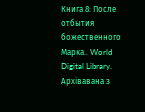Книга 8: После отбытия божественного Марка.. World Digital Library. Архівавана з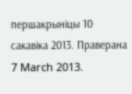першакрыніцы 10 сакавіка 2013. Праверана 7 March 2013.